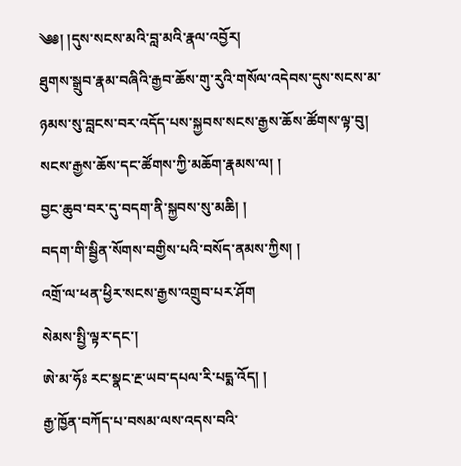༄༅། །དུས་སངས་མའི་བླ་མའི་རྣལ་འབྱོར།
ཐུགས་སྒྲུབ་རྣམ་བཞིའི་རྒྱབ་ཆོས་གུ་རུའི་གསོལ་འདེབས་དུས་སངས་མ་ཉམས་སུ་བླངས་བར་འདོད་པས་སྐྱབས་སངས་རྒྱས་ཆོས་ཚོགས་ལྟ་བུ།
སངས་རྒྱས་ཆོས་དང་ཚོགས་ཀྱི་མཆོག་རྣམས་ལ། །
བྱང་ཆུབ་བར་དུ་བདག་ནི་སྐྱབས་སུ་མཆི། །
བདག་གི་སྦྱིན་སོགས་བགྱིས་པའི་བསོད་ནམས་ཀྱིས། །
འགྲོ་ལ་ཕན་ཕྱིར་སངས་རྒྱས་འགྲུབ་པར་ཤོག
སེམས་སྤྱི་ལྟར་དང་།
ཨེ་མ་ཧོཿ རང་སྣང་རྔ་ཡབ་དཔལ་རི་པདྨ་འོད། །
རྒྱ་ཁྱོན་བཀོད་པ་བསམ་ལས་འདས་བའི་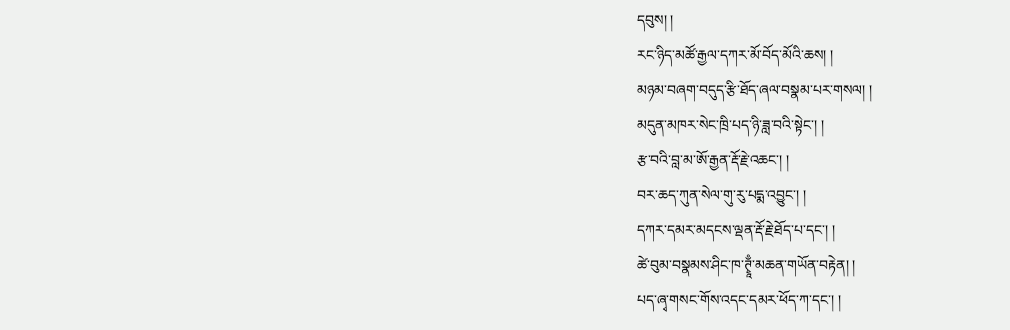དབུས། །
རང་ཉིད་མཚོ་རྒྱལ་དཀར་མོ་བོད་མོའི་ཆས། །
མཉམ་བཞག་བདུད་རྩི་ཐོད་ཞལ་བསྣམ་པར་གསལ། །
མདུན་མཁར་སེང་ཁྲི་པད་ཉི་ཟླ་བའི་སྟེང་། །
རྩ་བའི་བླ་མ་ཨོ་རྒྱན་རྡོ་རྗེ་འཆང་། །
བར་ཆད་ཀུན་སེལ་གུ་རུ་པདྨ་འབྱུང་། །
དཀར་དམར་མདངས་ལྡན་རྡོ་རྗེ་ཐོད་པ་དང་། །
ཚེ་བུམ་བསྣམས་ཤིང་ཁ་ཊྭཱྃ་མཆན་གཡོན་བརྟེན། །
པད་ཞྭ་གསང་གོས་འདང་དམར་ཕོད་ཀ་དང་། །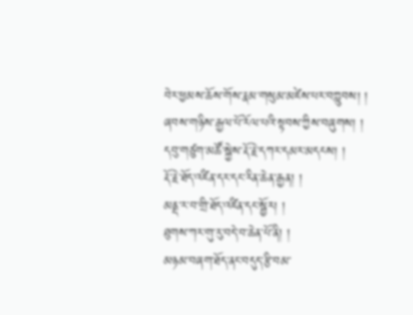བེར་ཕྱམས་ཆོས་གོས་རྣམ་གསུམ་མཛེས་པར་བཀླུབས། །
ཞབས་གཉིས་རྒྱལ་པོ་རོལ་པའི་སྟབས་ཀྱིས་བཞུགས། །
དབུ་གཙུག་མཚོ་སྐྱེས་རྡོ་རྗེ་དཀར་དམར་མདངས། །
རྡོ་རྗེ་ཐོད་འཛིན་དར་དང་རིན་ཆེན་རྒྱན། །
མནྡ་ར་བ་གྲི་ཐོད་འཛིན་དང་སྦྱོར། །
ཐུགས་ཀར་གུ་རུ་བདེ་བ་ཆེན་པོ་ནི། །
མཉམ་བཞག་ཐོད་ནང་བདུད་རྩི་བམ་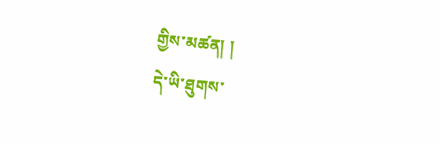གྱིས་མཚན། །
དེ་ཡི་ཐུགས་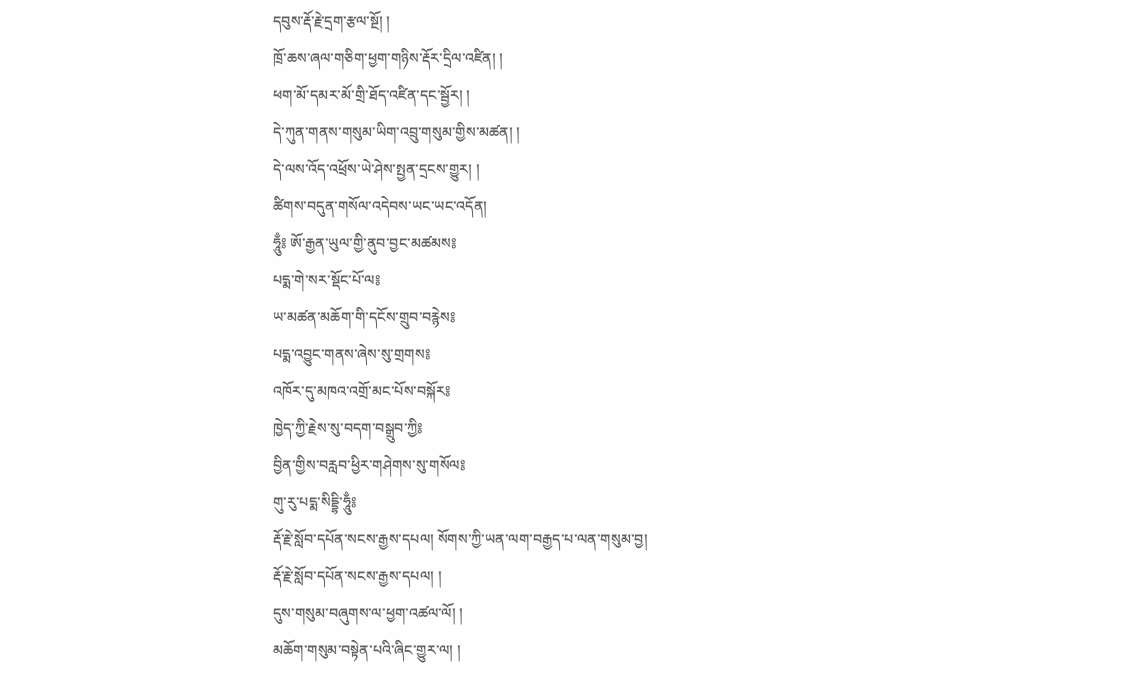དབུས་རྡོ་རྗེ་དྲག་རྩལ་སྔོ། །
ཁྲོ་ཆས་ཞལ་གཅིག་ཕྱག་གཉིས་རྡོར་དྲིལ་འཛིན། །
ཕག་མོ་དམར་མོ་གྲི་ཐོད་འཛིན་དང་སྦྱོར། །
དེ་ཀུན་གནས་གསུམ་ཡིག་འབྲུ་གསུམ་གྱིས་མཚན། །
དེ་ལས་འོད་འཕྲོས་ཡེ་ཤེས་སྤྱན་དྲངས་གྱུར། །
ཚིགས་བདུན་གསོལ་འདེབས་ཡང་ཡང་འདོན།
ཧཱུྃ༔ ཨོ་རྒྱན་ཡུལ་གྱི་ནུབ་བྱང་མཚམས༔
པདྨ་གེ་སར་སྡོང་པོ་ལ༔
ཡ་མཚན་མཆོག་གི་དངོས་གྲུབ་བརྙེས༔
པདྨ་འབྱུང་གནས་ཞེས་སུ་གྲགས༔
འཁོར་དུ་མཁའ་འགྲོ་མང་པོས་བསྐོར༔
ཁྱེད་ཀྱི་རྗེས་སུ་བདག་བསྒྲུབ་ཀྱི༔
བྱིན་གྱིས་བརླབ་ཕྱིར་གཤེགས་སུ་གསོལ༔
གུ་རུ་པདྨ་སིདྡྷི་ཧཱུྃ༔
རྡོ་རྗེ་སློབ་དཔོན་སངས་རྒྱས་དཔལ། སོགས་ཀྱི་ཡན་ལག་བརྒྱད་པ་ལན་གསུམ་བྱ།
རྡོ་རྗེ་སློབ་དཔོན་སངས་རྒྱས་དཔལ། །
དུས་གསུམ་བཞུགས་ལ་ཕྱག་འཚལ་ལོ། །
མཆོག་གསུམ་བསྟེན་པའི་ཞིང་གྱུར་ལ། །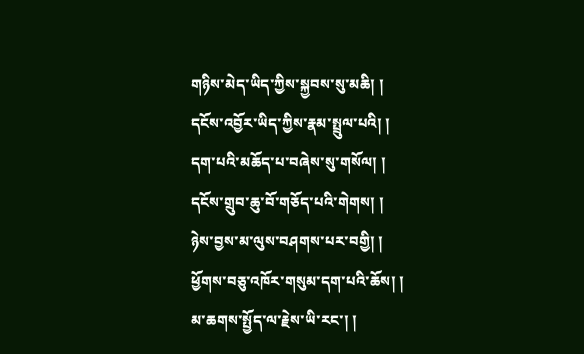གཉིས་མེད་ཡིད་ཀྱིས་སྐྱབས་སུ་མཆི། །
དངོས་འབྱོར་ཡིད་ཀྱིས་རྣམ་སྤྲུལ་པའི། །
དག་པའི་མཆོད་པ་བཞེས་སུ་གསོལ། །
དངོས་གྲུབ་ཆུ་བོ་གཅོད་པའི་གེགས། །
ཉེས་བྱས་མ་ལུས་བཤགས་པར་བགྱི། །
ཕྱོགས་བཅུ་འཁོར་གསུམ་དག་པའི་ཆོས། །
མ་ཆགས་སྤྱོད་ལ་རྗེས་ཡི་རང་། །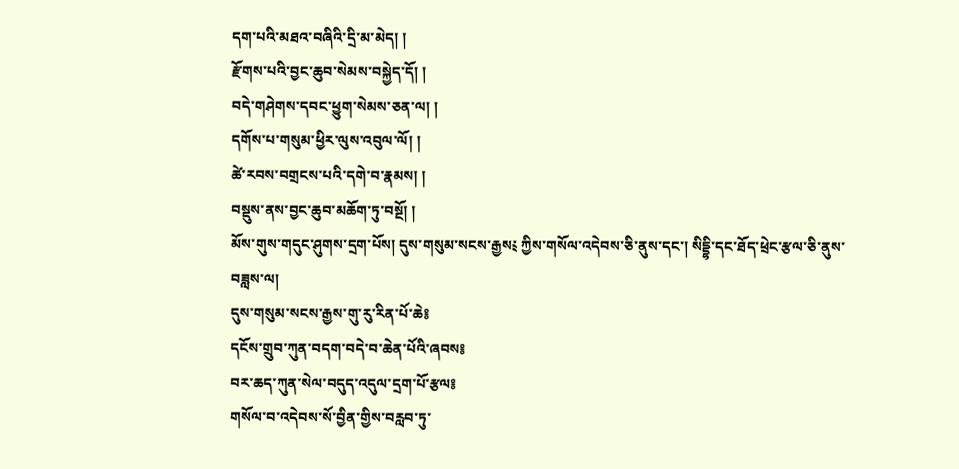དག་པའི་མཐའ་བཞིའི་དྲི་མ་མེད། །
རྫོགས་པའི་བྱང་ཆུབ་སེམས་བསྐྱེད་དོ། །
བདེ་གཤེགས་དབང་ཕྱུག་སེམས་ཅན་ལ། །
དགོས་པ་གསུམ་ཕྱིར་ལུས་འབུལ་ལོ། །
ཚེ་རབས་བགྲངས་པའི་དགེ་བ་རྣམས། །
བསྡུས་ནས་བྱང་ཆུབ་མཆོག་ཏུ་བསྔོ། །
མོས་གུས་གདུང་ཤུགས་དྲག་པོས། དུས་གསུམ་སངས་རྒྱས༴ ཀྱིས་གསོལ་འདེབས་ཅི་ནུས་དང་། སིདྡྷི་དང་ཐོད་ཕྲེང་རྩལ་ཅི་ནུས་བཟླས་ལ།
དུས་གསུམ་སངས་རྒྱས་གུ་རུ་རིན་པོ་ཆེ༔
དངོས་གྲུབ་ཀུན་བདག་བདེ་བ་ཆེན་པོའི་ཞབས༔
བར་ཆད་ཀུན་སེལ་བདུད་འདུལ་དྲག་པོ་རྩལ༔
གསོལ་བ་འདེབས་སོ་བྱིན་གྱིས་བརླབ་ཏུ་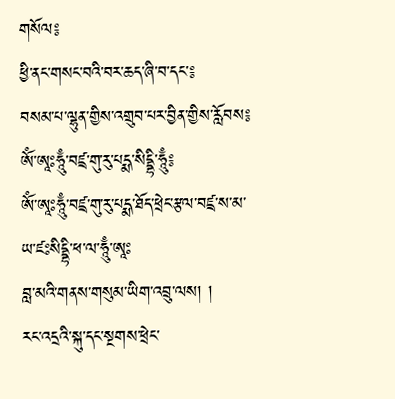གསོལ༔
ཕྱི་ནང་གསང་བའི་བར་ཆད་ཞི་བ་དང་༔
བསམ་པ་ལྷུན་གྱིས་འགྲུབ་པར་བྱིན་གྱིས་རློབས༔
ཨོཾ་ཨཱཿཧཱུྃ་བཛྲ་གུ་རུ་པདྨ་སིདྡྷི་ཧཱུྃ༔
ཨོཾ་ཨཱཿཧཱུྃ་བཛྲ་གུ་རུ་པདྨ་ཐོད་ཕྲེང་རྩལ་བཛྲ་ས་མ་ཡ་ཛཿསིདྡྷི་ཕ་ལ་ཧཱུྃ་ཨཱཿ
བླ་མའི་གནས་གསུམ་ཡིག་འབྲུ་ལས། །
རང་འདྲའི་སྐུ་དང་སྔགས་ཕྲེང་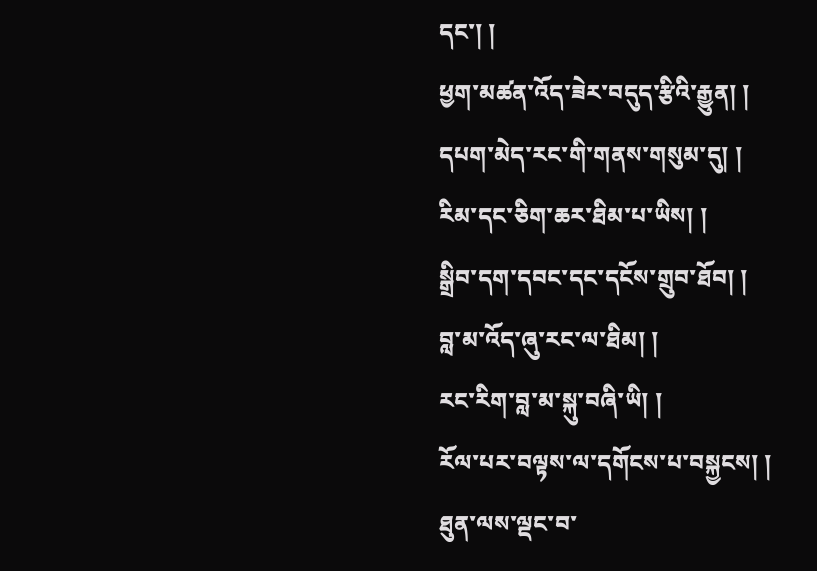དང་། །
ཕྱག་མཚན་འོད་ཟེར་བདུད་རྩིའི་རྒྱུན། །
དཔག་མེད་རང་གི་གནས་གསུམ་དུ། །
རིམ་དང་ཅིག་ཆར་ཐིམ་པ་ཡིས། །
སྒྲིབ་དག་དབང་དང་དངོས་གྲུབ་ཐོབ། །
བླ་མ་འོད་ཞུ་རང་ལ་ཐིམ། །
རང་རིག་བླ་མ་སྐུ་བཞི་ཡི། །
རོལ་པར་བལྟས་ལ་དགོངས་པ་བསྐྱངས། །
ཐུན་ལས་ལྡང་བ་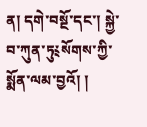ན། དགེ་བསྔོ་དང་། སྐྱེ་བ་ཀུན་ཏུ༴སོགས་ཀྱི་སྨོན་ལམ་བྱའོ། །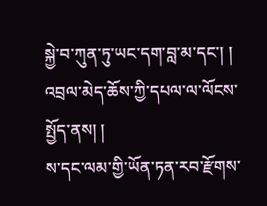སྐྱེ་བ་ཀུན་ཏུ་ཡང་དག་བླ་མ་དང་། །
འབྲལ་མེད་ཆོས་ཀྱི་དཔལ་ལ་ལོངས་སྤྱོད་ནས། །
ས་དང་ལམ་གྱི་ཡོན་ཏན་རབ་རྫོགས་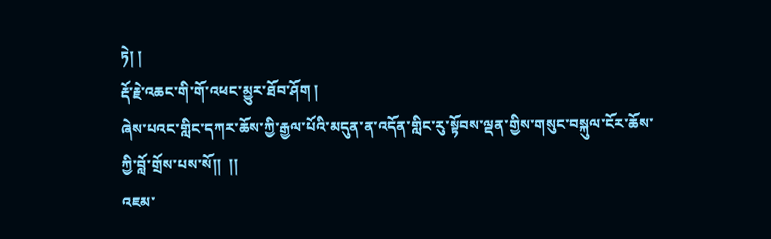ཏེ། །
རྡོ་རྗེ་འཆང་གི་གོ་འཕང་མྱུར་ཐོབ་ཤོག །
ཞེས་པའང་གླིང་དཀར་ཆོས་ཀྱི་རྒྱལ་པོའི་མདུན་ན་འདོན་གླིང་རུ་སྟོབས་ལྡན་གྱིས་གསུང་བསྐུལ་ངོར་ཆོས་ཀྱི་བློ་གྲོས་པས་སོ།།  །།
འཇམ་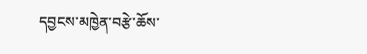དབྱངས་མཁྱེན་བརྩེ་ཆོས་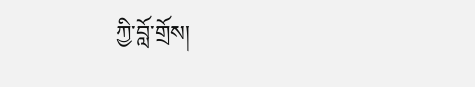ཀྱི་བློ་གྲོས།